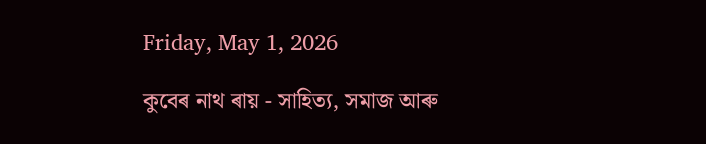Friday, May 1, 2026

কুবেৰ নাথ ৰায় - সাহিত্য, সমাজ আৰু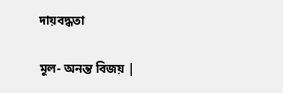দায়বদ্ধতা

মূল- অনন্ত বিজয় |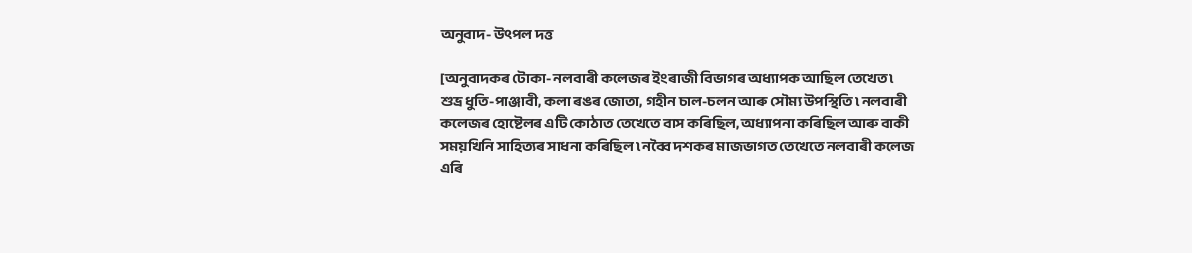অনুবাদ- উৎপল দত্ত

[অনুবাদকৰ টোকা- নলবাৰী কলেজৰ ইংৰাজী বিভাগৰ অধ্যাপক আছিল তেখেত ৷ শুভ্ৰ ধুতি-পাঞ্জাবী, কলা ৰঙৰ জোতা, গহীন চাল-চলন আৰু সৌম্য উপস্থিতি ৷ নলবাৰী কলেজৰ হোষ্টেলৰ এটি কোঠাত তেখেতে বাস কৰিছিল, অধ্যাপনা কৰিছিল আৰু বাকী সময়খিনি সাহিত্যৰ সাধনা কৰিছিল ৷ নব্বৈ দশকৰ মাজভাগত তেখেতে নলবাৰী কলেজ এৰি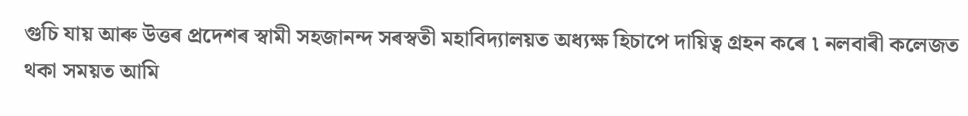গুচি যায় আৰু উত্তৰ প্ৰদেশৰ স্বামী সহজানন্দ সৰস্বতী মহাবিদ্যালয়ত অধ্যক্ষ হিচাপে দায়িত্ব গ্ৰহন কৰে ৷ নলবাৰী কলেজত থকা সময়ত আমি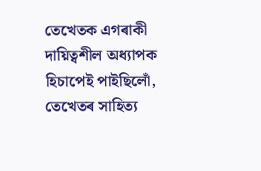তেখেতক এগৰাকী দায়িত্বশীল অধ্যাপক হিচাপেই পাইছিলোঁ, তেখেতৰ সাহিত্য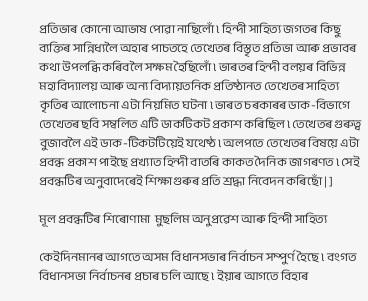প্ৰতিভাৰ কোনো আভাষ পোৱা নাছিলোঁ ৷ হিন্দী সাহিত্য জগতৰ কিছু ব্যক্তিৰ সান্নিধ্যলৈ অহাৰ পাচতহে তেখেতৰ বিস্তৃত প্ৰতিভা আৰু প্ৰভাবৰ কথা উপলব্ধি কৰিবলৈ সক্ষম হৈছিলোঁ ৷ ভাৰতৰ হিন্দী বলয়ৰ বিভিন্ন মহাবিদ্যালয় আৰু অন্য বিদ্যায়তনিক প্ৰতিষ্ঠানত তেখেতৰ সাহিত্য কৃতিৰ আলোচনা এটা নিয়মিত ঘটনা ৷ ভাৰত চৰকাৰৰ ডাক-বিভাগে তেখেতৰ ছবি সম্বলিত এটি ডাকটিকট প্ৰকাশ কৰিছিল ৷ তেখেতৰ গুৰুত্ব বুজাবলৈ এই ডাক-টিকটটিয়েই যথেষ্ঠ ৷ অলপতে তেখেতৰ বিষয়ে এটা প্ৰবন্ধ প্ৰকাশ পাইছে প্ৰখ্যাত হিন্দী বাতৰি কাকত দৈনিক জাগৰণত ৷ সেই প্ৰবন্ধটিৰ অনুবাদেৰেই শিক্ষাগুৰুৰ প্ৰতি শ্ৰদ্ধা নিবেদন কৰিছোঁ | ]

মূল প্ৰবন্ধটিৰ শিৰোণামা  মুছলিম অনুপ্ৰৱেশ আৰু হিন্দী সাহিত্য

কেইদিনমানৰ আগতে অসম বিধানসভাৰ নিৰ্বাচন সম্পুৰ্ণ হৈছে ৷ বংগত বিধানসভা নিৰ্বাচনৰ প্ৰচাৰ চলি আছে ৷ ইয়াৰ আগতে বিহাৰ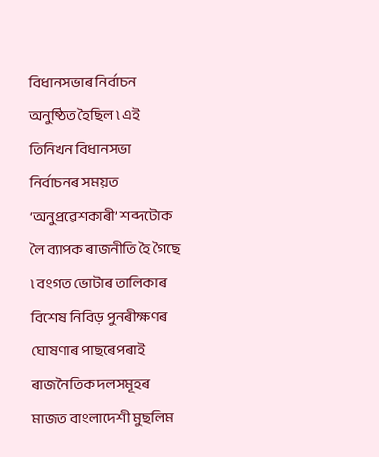বিধানসভাৰ নিৰ্বাচন অনুষ্ঠিত হৈছিল ৷ এই তিনিখন বিধানসভা নিৰ্বাচনৰ সময়ত ‘অনুপ্ৰৱেশকাৰী’ শব্দটোক লৈ ব্যাপক ৰাজনীতি হৈ গৈছে ৷ বংগত ভোটাৰ তালিকাৰ বিশেষ নিবিড় পুনৰীক্ষণৰ ঘোষণাৰ পাছৰেপৰাই ৰাজনৈতিক দলসমূহৰ মাজত বাংলাদেশী মুছলিম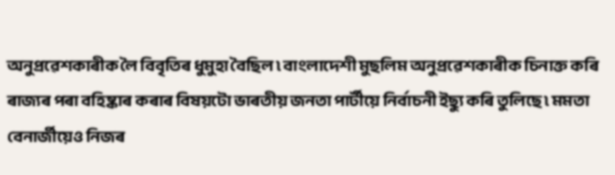অনুপ্ৰৱেশকাৰীক লৈ বিবৃতিৰ ধুমুহা বৈছিল ৷ বাংলাদেশী মুছলিম অনুপ্ৰৱেশকাৰীক চিনাক্ত কৰি ৰাজ্যৰ পৰা বহিষ্কাৰ কৰাৰ বিষয়টো ভাৰতীয় জনতা পাৰ্টীয়ে নিৰ্বাচনী ইছ্যু কৰি তুলিছে ৷ মমতা বেনাৰ্জীয়েও নিজৰ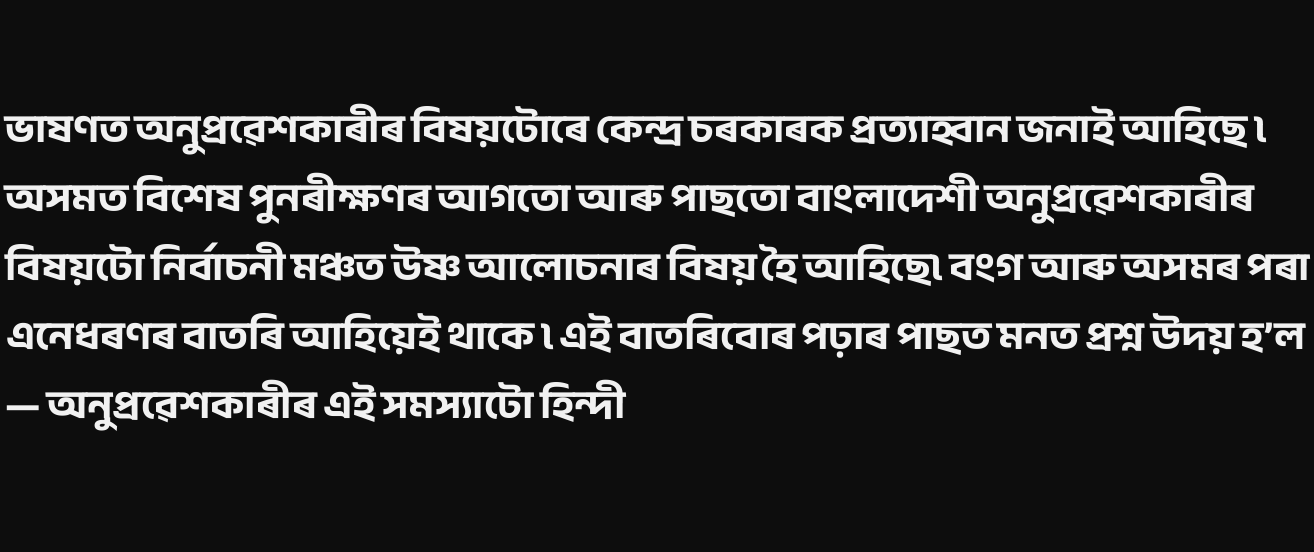ভাষণত অনুপ্ৰৱেশকাৰীৰ বিষয়টোৰে কেন্দ্ৰ চৰকাৰক প্ৰত্যাহ্বান জনাই আহিছে ৷ অসমত বিশেষ পুনৰীক্ষণৰ আগতো আৰু পাছতো বাংলাদেশী অনুপ্ৰৱেশকাৰীৰ বিষয়টো নিৰ্বাচনী মঞ্চত উষ্ণ আলোচনাৰ বিষয় হৈ আহিছে৷ বংগ আৰু অসমৰ পৰা এনেধৰণৰ বাতৰি আহিয়েই থাকে ৷ এই বাতৰিবোৰ পঢ়াৰ পাছত মনত প্ৰশ্ন উদয় হ’ল — অনুপ্ৰৱেশকাৰীৰ এই সমস্যাটো হিন্দী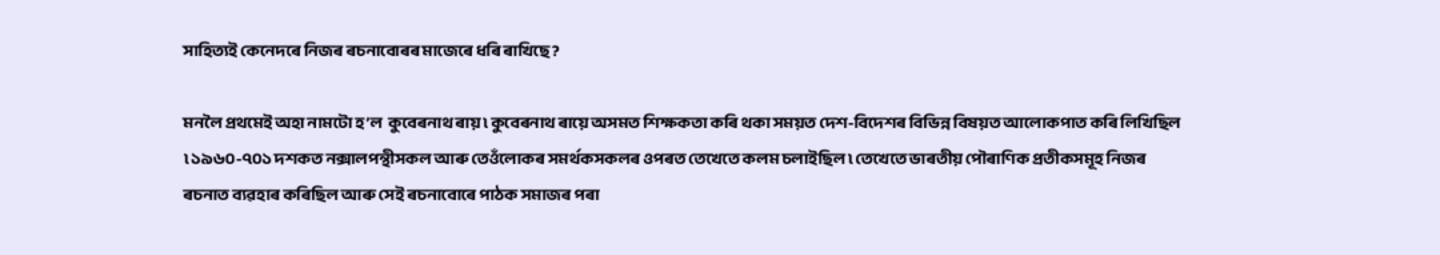সাহিত্যই কেনেদৰে নিজৰ ৰচনাবোৰৰ মাজেৰে ধৰি ৰাখিছে ?

মনলৈ প্ৰথমেই অহা নামটো হ’ল  কুবেৰনাথ ৰায় ৷ কুবেৰনাথ ৰায়ে অসমত শিক্ষকতা কৰি থকা সময়ত দেশ-বিদেশৰ বিভিন্ন বিষয়ত আলোকপাত কৰি লিখিছিল ৷ ১৯৬০-৭০১ দশকত নক্সালপন্থীসকল আৰু তেওঁলোকৰ সমৰ্থকসকলৰ ওপৰত তেখেতে কলম চলাইছিল ৷ তেখেতে ভাৰতীয় পৌৰাণিক প্ৰতীকসমূহ নিজৰ ৰচনাত ব্যৱহাৰ কৰিছিল আৰু সেই ৰচনাবোৰে পাঠক সমাজৰ পৰা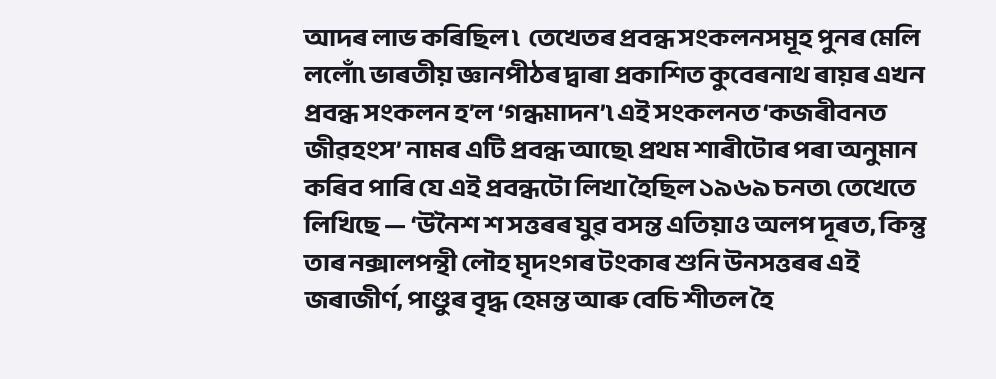আদৰ লাভ কৰিছিল ৷  তেখেতৰ প্ৰবন্ধ সংকলনসমূহ পুনৰ মেলি ললোঁ৷ ভাৰতীয় জ্ঞানপীঠৰ দ্বাৰা প্ৰকাশিত কুবেৰনাথ ৰায়ৰ এখন প্ৰবন্ধ সংকলন হ’ল ‘গন্ধমাদন’৷ এই সংকলনত ‘কজৰীবনত জীৱহংস’ নামৰ এটি প্ৰবন্ধ আছে৷ প্ৰথম শাৰীটোৰ পৰা অনুমান কৰিব পাৰি যে এই প্ৰবন্ধটো লিখা হৈছিল ১৯৬৯ চনত৷ তেখেতে লিখিছে — ‘উনৈশ শ সত্তৰৰ যুৱ বসন্ত এতিয়াও অলপ দূৰত, কিন্তু তাৰ নক্সালপন্থী লৌহ মৃদংগৰ টংকাৰ শুনি উনসত্তৰৰ এই জৰাজীৰ্ণ, পাণ্ডুৰ বৃদ্ধ হেমন্ত আৰু বেচি শীতল হৈ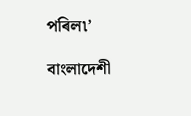পৰিল৷’

বাংলাদেশী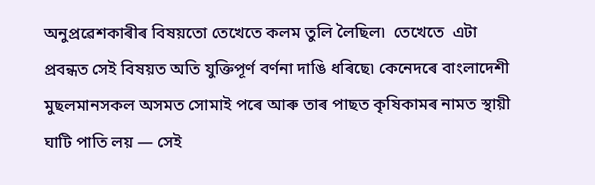অনুপ্ৰৱেশকাৰীৰ বিষয়তো তেখেতে কলম তুলি লৈছিল৷  তেখেতে  এটা প্ৰবন্ধত সেই বিষয়ত অতি যুক্তিপূৰ্ণ বৰ্ণনা দাঙি ধৰিছে৷ কেনেদৰে বাংলাদেশী মুছলমানসকল অসমত সোমাই পৰে আৰু তাৰ পাছত কৃষিকামৰ নামত স্থায়ী ঘাটি পাতি লয় — সেই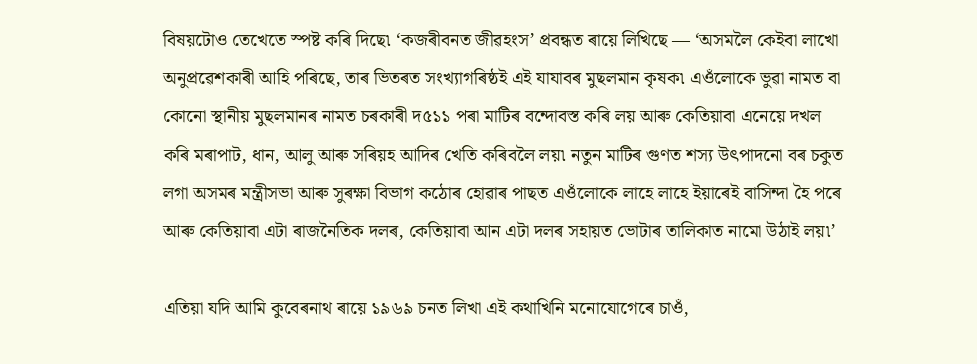বিষয়টোও তেখেতে স্পষ্ট কৰি দিছে৷ ‘কজৰীবনত জীৱহংস’ প্ৰবন্ধত ৰায়ে লিখিছে — ‘অসমলৈ কেইবা লাখো অনুপ্ৰৱেশকাৰী আহি পৰিছে, তাৰ ভিতৰত সংখ্যাগৰিষ্ঠই এই যাযাবৰ মুছলমান কৃষক৷ এওঁলোকে ভুৱা নামত বা কোনো স্থানীয় মুছলমানৰ নামত চৰকাৰী দ৫১১ পৰা মাটিৰ বন্দোবস্ত কৰি লয় আৰু কেতিয়াবা এনেয়ে দখল কৰি মৰাপাট, ধান, আলু আৰু সৰিয়হ আদিৰ খেতি কৰিবলৈ লয়৷ নতুন মাটিৰ গুণত শস্য উৎপাদনো বৰ চকুত লগা অসমৰ মন্ত্ৰীসভা আৰু সুৰক্ষা বিভাগ কঠোৰ হোৱাৰ পাছত এওঁলোকে লাহে লাহে ইয়াৰেই বাসিন্দা হৈ পৰে আৰু কেতিয়াবা এটা ৰাজনৈতিক দলৰ, কেতিয়াবা আন এটা দলৰ সহায়ত ভোটাৰ তালিকাত নামো উঠাই লয়৷’

এতিয়া যদি আমি কুবেৰনাথ ৰায়ে ১৯৬৯ চনত লিখা এই কথাখিনি মনোযোগেৰে চাওঁ,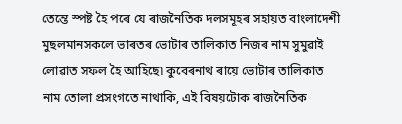তেন্তে স্পষ্ট হৈ পৰে যে ৰাজনৈতিক দলসমূহৰ সহায়ত বাংলাদেশী মুছলমানসকলে ভাৰতৰ ভোটাৰ তালিকাত নিজৰ নাম সুমুৱাই লোৱাত সফল হৈ আহিছে৷ কুবেৰনাথ ৰায়ে ভোটাৰ তালিকাত  নাম তোলা প্ৰসংগতে নাথাকি, এই বিষয়টোক ৰাজনৈতিক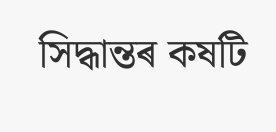সিদ্ধান্তৰ কষটি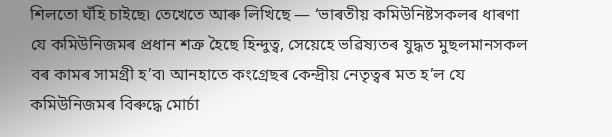শিলতো ঘঁহি চাইছে৷ তেখেতে আৰু লিখিছে — ‘ভাৰতীয় কমিউনিষ্টসকলৰ ধাৰণা যে কমিউনিজমৰ প্ৰধান শত্ৰু হৈছে হিন্দুত্ব, সেয়েহে ভৱিষ্যতৰ যুদ্ধত মুছলমানসকল বৰ কামৰ সামগ্ৰী হ’ব৷ আনহাতে কংগ্ৰেছৰ কেন্দ্ৰীয় নেতৃত্বৰ মত হ’ল যে কমিউনিজমৰ বিৰুদ্ধে মোৰ্চা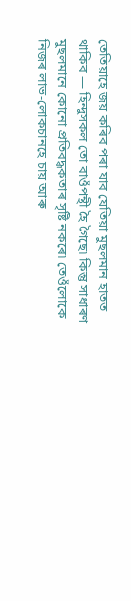তেতিয়াহে জয় কৰিব পৰা যাব যেতিয়া মুছলমান হাতত থাকিব — হিন্দুসকল তো বাওঁপন্থী হৈ গৈছে৷ কিন্তু সাধাৰণ মুছলমানে কোনো প্ৰতিবদ্ধকতাৰ সৃষ্টি নকৰে৷ তেওঁলোকে নিজৰ লাভ-লোকচানহে চায় আৰু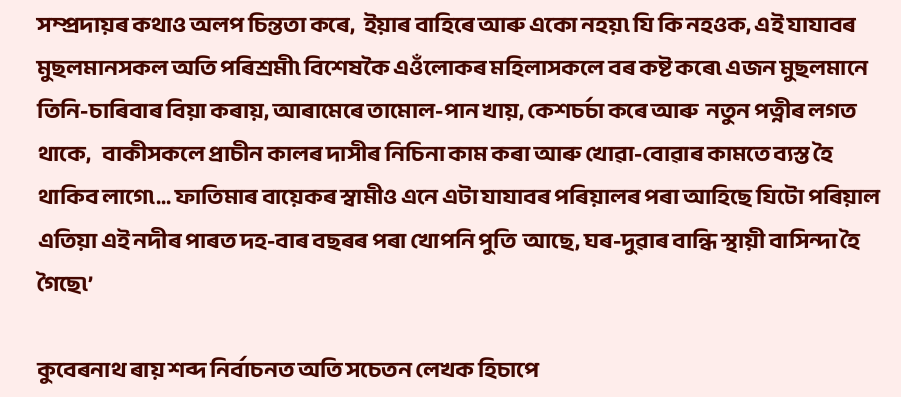সম্প্ৰদায়ৰ কথাও অলপ চিন্ততা কৰে,  ইয়াৰ বাহিৰে আৰু একো নহয়৷ যি কি নহওক, এই যাযাবৰ মুছলমানসকল অতি পৰিশ্ৰমী৷ বিশেষকৈ এওঁলোকৰ মহিলাসকলে বৰ কষ্ট কৰে৷ এজন মুছলমানে তিনি-চাৰিবাৰ বিয়া কৰায়, আৰামেৰে তামোল-পান খায়, কেশচৰ্চা কৰে আৰু  নতুন পত্নীৰ লগত থাকে,   বাকীসকলে প্ৰাচীন কালৰ দাসীৰ নিচিনা কাম কৰা আৰু খোৱা-বোৱাৰ কামতে ব্যস্ত হৈ থাকিব লাগে৷... ফাতিমাৰ বায়েকৰ স্বামীও এনে এটা যাযাবৰ পৰিয়ালৰ পৰা আহিছে যিটো পৰিয়াল এতিয়া এই নদীৰ পাৰত দহ-বাৰ বছৰৰ পৰা খোপনি পুতি  আছে, ঘৰ-দুৱাৰ বান্ধি স্থায়ী বাসিন্দা হৈ গৈছে৷’

কুবেৰনাথ ৰায় শব্দ নিৰ্বাচনত অতি সচেতন লেখক হিচাপে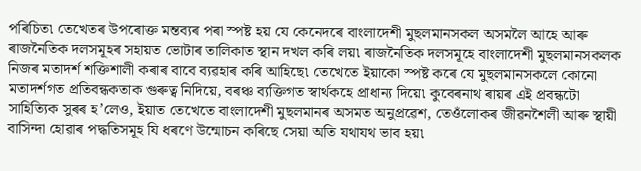পৰিচিত৷ তেখেতৰ উপৰোক্ত মন্তব্যৰ পৰা স্পষ্ট হয় যে কেনেদৰে বাংলাদেশী মুছলমানসকল অসমলৈ আহে আৰু ৰাজনৈতিক দলসমূহৰ সহায়ত ভোটাৰ তালিকাত স্থান দখল কৰি লয়৷ ৰাজনৈতিক দলসমূহে বাংলাদেশী মুছলমানসকলক নিজৰ মতাদৰ্শ শক্তিশালী কৰাৰ বাবে ব্যৱহাৰ কৰি আহিছে৷ তেখেতে ইয়াকো স্পষ্ট কৰে যে মুছলমানসকলে কোনো মতাদৰ্শগত প্ৰতিবন্ধকতাক গুৰুত্ব নিদিয়ে, বৰঞ্চ ব্যক্তিগত স্বাৰ্থকহে প্ৰাধান্য দিয়ে৷ কুবেৰনাথ ৰায়ৰ এই প্ৰবন্ধটো সাহিত্যিক সুৰৰ হ’লেও, ইয়াত তেখেতে বাংলাদেশী মুছলমানৰ অসমত অনুপ্ৰৱেশ, তেওঁলোকৰ জীৱনশৈলী আৰু স্থায়ী বাসিন্দা হোৱাৰ পদ্ধতিসমূহ যি ধৰণে উন্মোচন কৰিছে সেয়া অতি যথাযথ ভাব হয়৷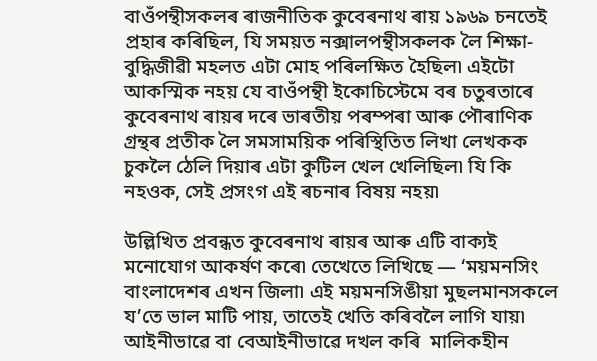বাওঁপন্থীসকলৰ ৰাজনীতিক কুবেৰনাথ ৰায় ১৯৬৯ চনতেই প্ৰহাৰ কৰিছিল, যি সময়ত নক্সালপন্থীসকলক লৈ শিক্ষা-বুদ্ধিজীৱী মহলত এটা মোহ পৰিলক্ষিত হৈছিল৷ এইটো আকস্মিক নহয় যে বাওঁপন্থী ইকোচিস্টেমে বৰ চতুৰতাৰে কুবেৰনাথ ৰায়ৰ দৰে ভাৰতীয় পৰম্পৰা আৰু পৌৰাণিক গ্ৰন্থৰ প্ৰতীক লৈ সমসাময়িক পৰিস্থিতিত লিখা লেখকক চুকলৈ ঠেলি দিয়াৰ এটা কুটিল খেল খেলিছিল৷ যি কি নহওক, সেই প্ৰসংগ এই ৰচনাৰ বিষয় নহয়৷

উল্লিখিত প্ৰবন্ধত কুবেৰনাথ ৰায়ৰ আৰু এটি বাক্যই মনোযোগ আকৰ্ষণ কৰে৷ তেখেতে লিখিছে — ‘ময়মনসিং বাংলাদেশৰ এখন জিলা৷ এই ময়মনসিঙীয়া মুছলমানসকলে য’তে ভাল মাটি পায়, তাতেই খেতি কৰিবলৈ লাগি যায়৷ আইনীভাৱে বা বেআইনীভাৱে দখল কৰি  মালিকহীন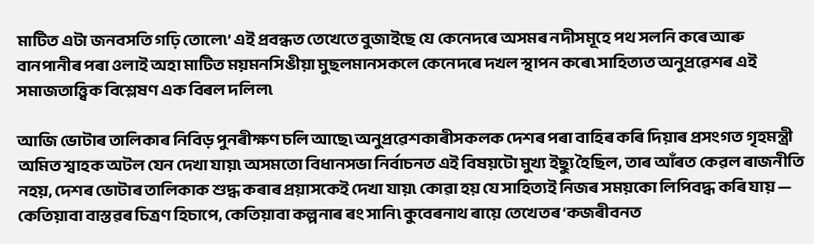মাটিত এটা জনবসতি গঢ়ি তোলে৷’ এই প্ৰবন্ধত তেখেতে বুজাইছে যে কেনেদৰে অসমৰ নদীসমূহে পথ সলনি কৰে আৰু বানপানীৰ পৰা ওলাই অহা মাটিত ময়মনসিঙীয়া মুছলমানসকলে কেনেদৰে দখল স্থাপন কৰে৷ সাহিত্যত অনুপ্ৰৱেশৰ এই সমাজতাত্ত্বিক বিশ্লেষণ এক বিৰল দলিল৷

আজি ভোটাৰ তালিকাৰ নিবিড় পুনৰীক্ষণ চলি আছে৷ অনুপ্ৰৱেশকাৰীসকলক দেশৰ পৰা বাহিৰ কৰি দিয়াৰ প্ৰসংগত গৃহমন্ত্ৰী অমিত শ্বাহক অটল যেন দেখা যায়৷ অসমতো বিধানসভা নিৰ্বাচনত এই বিষয়টো মুখ্য ইছ্যু হৈছিল, তাৰ আঁৰত কেৱল ৰাজনীতি নহয়, দেশৰ ভোটাৰ তালিকাক শুদ্ধ কৰাৰ প্ৰয়াসকেই দেখা যায়৷ কোৱা হয় যে সাহিত্যই নিজৰ সময়কো লিপিবদ্ধ কৰি যায় — কেতিয়াবা বাস্তৱৰ চিত্ৰণ হিচাপে, কেতিয়াবা কল্পনাৰ ৰং সানি৷ কুবেৰনাথ ৰায়ে তেখেতৰ ‘কজৰীবনত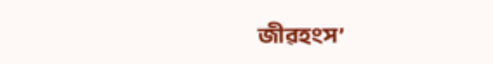জীৱহংস’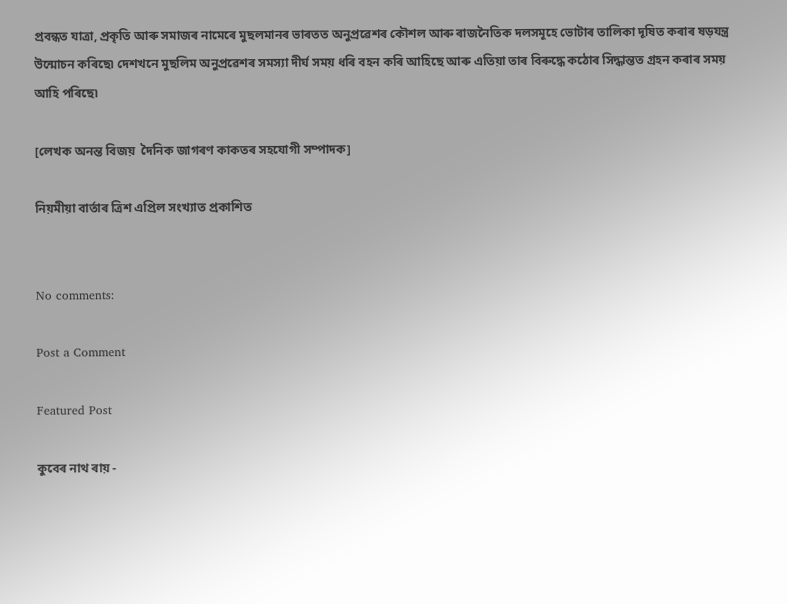প্ৰবন্ধত যাত্ৰা, প্ৰকৃতি আৰু সমাজৰ নামেৰে মুছলমানৰ ভাৰতত অনুপ্ৰৱেশৰ কৌশল আৰু ৰাজনৈতিক দলসমূহে ভোটাৰ তালিকা দূষিত কৰাৰ ষড়যন্ত্ৰ উন্মোচন কৰিছে৷ দেশখনে মুছলিম অনুপ্ৰৱেশৰ সমস্যা দীৰ্ঘ সময় ধৰি বহন কৰি আহিছে আৰু এতিয়া তাৰ বিৰুদ্ধে কঠোৰ সিদ্ধান্তত গ্ৰহন কৰাৰ সময় আহি পৰিছে৷

[লেখক অনন্ত বিজয়  দৈনিক জাগৰণ কাকতৰ সহযোগী সম্পাদক]

নিয়মীয়া বাৰ্তাৰ ত্ৰিশ এপ্ৰিল সংখ্যাত প্ৰকাশিত


No comments:

Post a Comment

Featured Post

কুবেৰ নাথ ৰায় -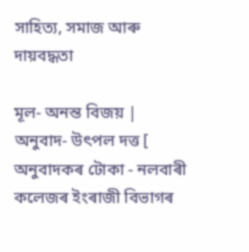সাহিত্য, সমাজ আৰু দায়বদ্ধতা

মূল- অনন্ত বিজয় | অনুবাদ- উৎপল দত্ত [ অনুবাদকৰ টোকা - নলবাৰী কলেজৰ ইংৰাজী বিভাগৰ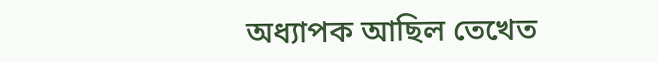অধ্যাপক আছিল তেখেত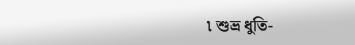৷ শুভ্ৰ ধুতি-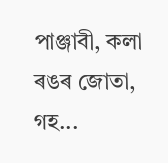পাঞ্জাবী, কলা ৰঙৰ জোতা, গহ...